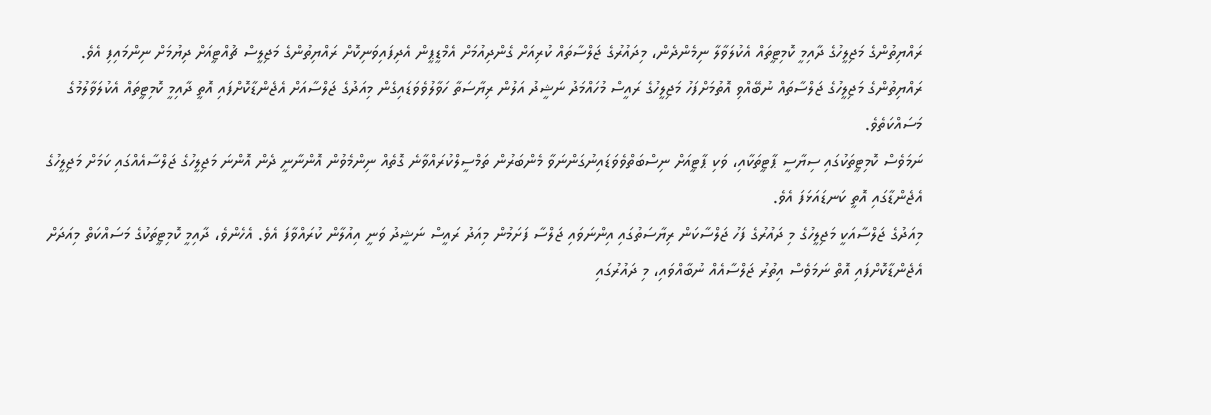ރައްޔިތުންގެ މަޖިލީހުގެ ދާއިމީ ކޮމިޓީތައް އެކުލަވާލާ ނިމެންދެން، މިދައުރުގެ ޖަލްސާތައް ކުރިއަށް ގެންދިއުމަށް އެމްޑީޕީން އެދިފައިވަނިކޮށް ރައްޔިތުންގެ މަޖިލީސް ޗުއްޓީއަށް ދިޔުމަށް ނިންމައިފި އެވެ.
ރައްޔިތުންގެ މަޖިލީހުގެ ޖަލްސާތައް ނުބޭއްވި އޮތުމަށްފަހު މަޖިލީހުގެ ރައީސް މުހައްމަދު ނަޝީދު އަލުން ރިޔާސަތާ ހަވާލުވެވަޑައިގެން މިއަދުގެ ޖަލްސާއަށް އެޖެންޑާކޮށްފައި އޮތީ ދާއިމީ ކޮމިޓީތައް އެކުލަވާލުމުގެ މަސައްކަތެވެ.
ނަމަވެސް ކޮމިޓީތަކުގައި ސިޔާސީ ޕާޓީތަކާއި، ވަކި ޕާޓީއަށް ނިސްބަތްވެވަޑައިނުގަންނަވާ މެންބަރުން ތަމްސީލްކުރައްވާނެ ގޮތެއް ނިންމެވުން އޮންނާނީ ދެން އޮންނަ މަޖިލީހުގެ ޖަލްސާއެއްގައި ކަމަށް މަޖިލީހުގެ އެޖެންޑާގައި އޮތީ ކަނޑައަޅަފަ އެވެ.
މިއަދުގެ ޖަލްސާއަކީ މަޖިލީހުގެ މި ދައުރުގެ ފަހު ޖަލްސާކަން ރިޔާސަތުގައި އިންނަވައި ޖަލްސާ ފަށަމުން މިއަދު ރައީސް ނަޝީދު ވަނީ އިއުލާން ކުރައްވާފަ އެވެ. އެހެންވެ، ދާއިމީ ކޮމިޓީތަކުގެ މަސައްކަތް މިއަދަށް އެޖެންޑާކޮށްފައި އޮތް ނަމަވެސް އިތުރު ޖަލްސާއެއް ނުބާއްވައި، މި ދައުރުގައި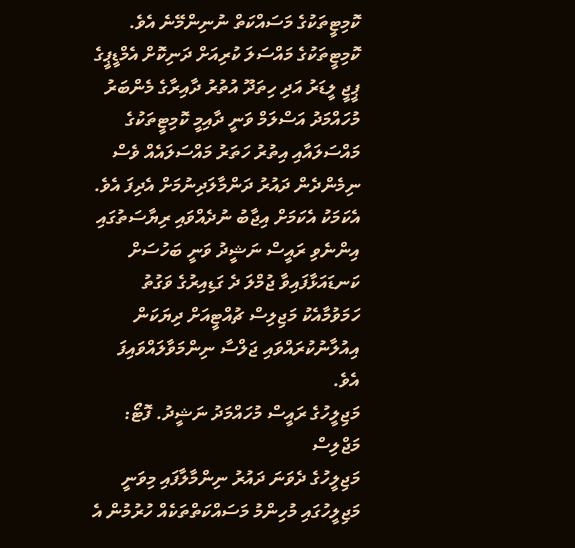ކޮމިޓީތަކުގެ މަސައްކަތް ނުނިންމޭނެ އެވެ.
ކޮމިޓީތަކުގެ މައްސަލަ ކުރިއަށް ދަނިކޮށް އެމްޑީޕީގެ ޕީޖީ ލީޑަރު އަދި ހިތަދޫ އުތުރު ދާއިރާގެ މެންބަރު މުހައްމަދު އަސްލަމް ވަނީ ދާއިމީ ކޮމިޓީތަކުގެ މައްސަލައާއި އިތުރު ހަތަރު މައްސަލައެއް ވެސް ނިމެންދެން ދައުރު ދަންމާލަދިނުމަށް އެދިފަ އެވެ.
އެކަމަކު އެކަމަށް އިޖާބު ނުދެއްވައި ރިޔާސަތުގައި އިންނެވި ރައީސް ނަޝީދު ވަނީ ބަހުސަށް ކަނޑައަޅާފައިވާ ޖުމްލަ ދެ ގަޑިއިރުގެ ވަގުތު ހަމަވުމާއެކު މަޖިލިސް ޗުއްޓީއަށް ދިޔަކަން އިއުލާނުކުރައްވައި ޖަލްސާ ނިންމަވާލައްވައިފަ އެވެ.
މަޖިލީހުގެ ރައީސް މުހައްމަދު ނަޝީދު. ފޮޓޯ: މަޖްލިސް
މަޖިލީހުގެ ދެވަނަ ދައުރު ނިންމާލާފައި މިވަނީ މަޖިލީހުގައި މުހިންމު މަސައްކަތްތަކެއް ހުރުމުން އެ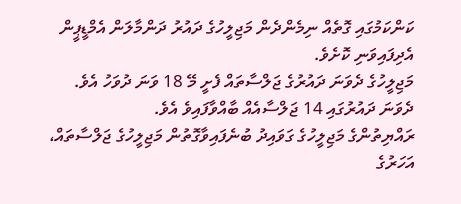ކަންކަމުގައި ގޮތެއް ނިމެންދެން މަޖިލީހުގެ ދައުރު ދަންމާލަން އެމްޑީޕީން އެދިފައިވަނި ކޮށެވެ.
މަޖިލީހުގެ ދެވަނަ ދައުރުގެ ޖަލްސާތައް ފެށީ މޭ 18 ވަނަ ދުވަހު އެވެ. ދެވަނަ ދައުރުގައި 14 ޖަލްސާއެއް ބާއްވާފައިވެ އެވެ.
ރައްޔިތުންގެ މަޖިލީހުގެ ގަވައިދު ބުނެފައިވާގޮތުން މަޖިލީހުގެ ޖަލްސާތައް، އަހަރުގެ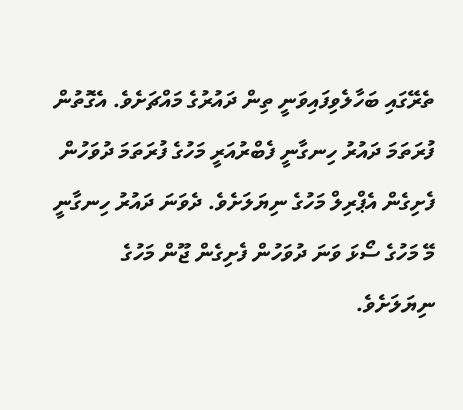ތެރޭގައި ބަހާލެވިފައިވަނީ ތިން ދައުރުގެ މައްޗަށެވެ. އެގޮތުން ފުރަތަމަ ދައުރު ހިނގާނީ ފެބްރުއަރީ މަހުގެ ފުރަތަމަ ދުވަހުން ފެށިގެން އެޕްރިލް މަހުގެ ނިޔަލަށެވެ. ދެވަނަ ދައުރު ހިނގާނީ މޭ މަހުގެ ސޯޅަ ވަނަ ދުވަހުން ފެށިގެން ޖޫން މަހުގެ ނިޔަލަށެވެ.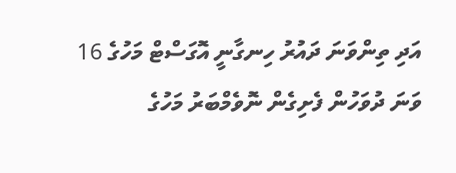އަދި ތިންވަނަ ދައުރު ހިނގާނީ އޮގަސްޓް މަހުގެ 16 ވަނަ ދުވަހުން ފެށިގެން ނޮވެމްބަރު މަހުގެ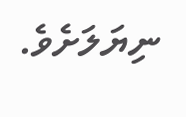ނިޔަލަށެވެ.